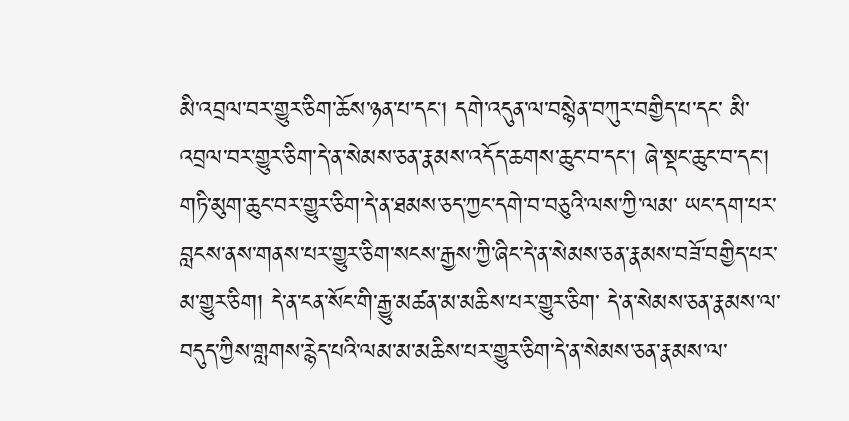མི་འབྲལ་བར་གྱུར་ཅིག་ཆོས་ཉན་པ་དང། དགེ་འདུན་ལ་བསྙེན་བཀུར་བགྱིད་པ་དང་ མི་འབྲལ་བར་གྱུར་ཅིག་དེ་ན་སེམས་ཅན་རྣམས་འདོད་ཆགས་ཆུང་བ་དང། ཞེ་སྡང་ཆུང་བ་དང། གཏི་མུག་ཆུང་བར་གྱུར་ཅིག་དེ་ན་ཐམས་ཅད་ཀྱང་དགེ་བ་བཅུའི་ལས་ཀྱི་ལམ་ ཡང་དག་པར་བླངས་ནས་གནས་པར་གྱུར་ཅིག་སངས་རྒྱས་ཀྱི་ཞིང་དེ་ན་སེམས་ཅན་རྣམས་བཟོ་བགྱིད་པར་མ་གྱུར་ཅིག། དེ་ན་ངན་སོང་གི་རྒྱུ་མཚན་མ་མཆིས་པར་གྱུར་ཅིག་ དེ་ན་སེམས་ཅན་རྣམས་ལ་བདུད་ཀྱིས་གླགས་རྙེད་པའི་ལམ་མ་མཆིས་པར་གྱུར་ཅིག་དེ་ན་སེམས་ཅན་རྣམས་ལ་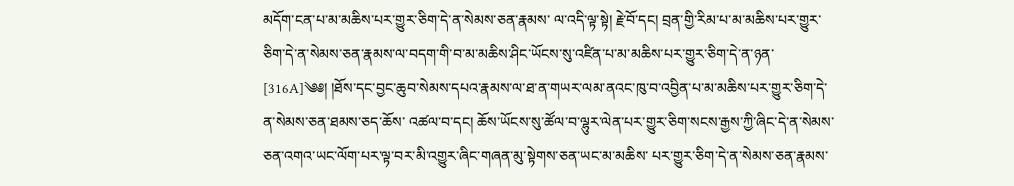མདོག་ངན་པ་མ་མཆིས་པར་གྱུར་ཅིག་དེ་ན་སེམས་ཅན་རྣམས་ ལ་འདི་ལྟ་སྟེ། རྗེ་བོ་དང། བྲན་གྱི་རིམ་པ་མ་མཆིས་པར་གྱུར་ཅིག་དེ་ན་སེམས་ཅན་རྣམས་ལ་བདག་གི་བ་མ་མཆིས་ཤིང་ཡོངས་སུ་འཛིན་པ་མ་མཆིས་པར་གྱུར་ཅིག་དེ་ན་ཉན་ [316A]༄༅། །ཐོས་དང་བྱང་ཆུབ་སེམས་དཔའ་རྣམས་ལ་ཐ་ན་གཡར་ལམ་ནའང་ཁུ་བ་འབྱིན་པ་མ་མཆིས་པར་གྱུར་ཅིག་དེ་ན་སེམས་ཅན་ཐམས་ཅད་ཆོས་ འཚལ་བ་དང། ཆོས་ཡོངས་སུ་ཚོལ་བ་ལྷུར་ལེན་པར་གྱུར་ཅིག་སངས་རྒྱས་ཀྱི་ཞིང་དེ་ན་སེམས་ཅན་འགའ་ཡང་ལོག་པར་ལྟ་བར་མི་འགྱུར་ཞིང་གཞན་མུ་སྟེགས་ཅན་ཡང་མ་མཆིས་ པར་གྱུར་ཅིག་དེ་ན་སེམས་ཅན་རྣམས་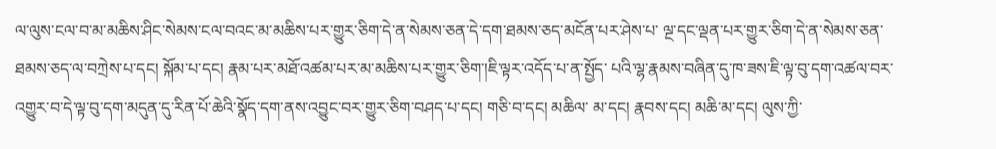ལ་ལུས་ངལ་བ་མ་མཆིས་ཤིང་སེམས་ངལ་བའང་མ་མཆིས་པར་གྱུར་ཅིག་དེ་ན་སེམས་ཅན་དེ་དག་ཐམས་ཅད་མངོན་པར་ཤེས་པ་ ལྔ་དང་ལྡན་པར་གྱུར་ཅིག་དེ་ན་སེམས་ཅན་ཐམས་ཅད་ལ་བཀྲེས་པ་དང། སྐོམ་པ་དང། རྣམ་པར་མཐོ་འཚམ་པར་མ་མཆིས་པར་གྱུར་ཅིག་།ཇི་ལྟར་འདོད་པ་ན་སྤྱོད་ པའི་ལྷ་རྣམས་བཞིན་དུ་ཁ་ཟས་ཇི་ལྟ་བུ་དག་འཚལ་བར་འགྱུར་བ་དེ་ལྟ་བུ་དག་མདུན་དུ་རིན་པོ་ཆེའི་སྣོད་དག་ནས་འབྱུང་བར་གྱུར་ཅིག་བཤད་པ་དང། གཅི་བ་དང། མཆིལ་ མ་དང། རྣབས་དང། མཆི་མ་དང། ལུས་ཀྱི་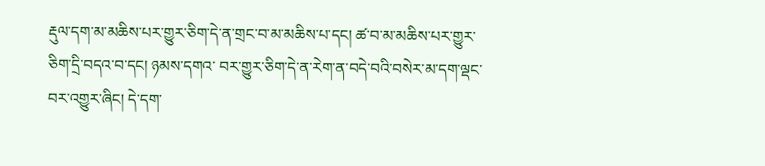རྡུལ་དག་མ་མཆིས་པར་གྱུར་ཅིག་དེ་ན་གྲང་བ་མ་མཆིས་པ་དང། ཚ་བ་མ་མཆིས་པར་གྱུར་ཅིག་དྲི་བདའ་བ་དང། ཉམས་དགའ་ བར་གྱུར་ཅིག་དེ་ན་རེག་ན་བདེ་བའི་བསེར་མ་དག་ལྡང་བར་འགྱུར་ཞིང། དེ་དག་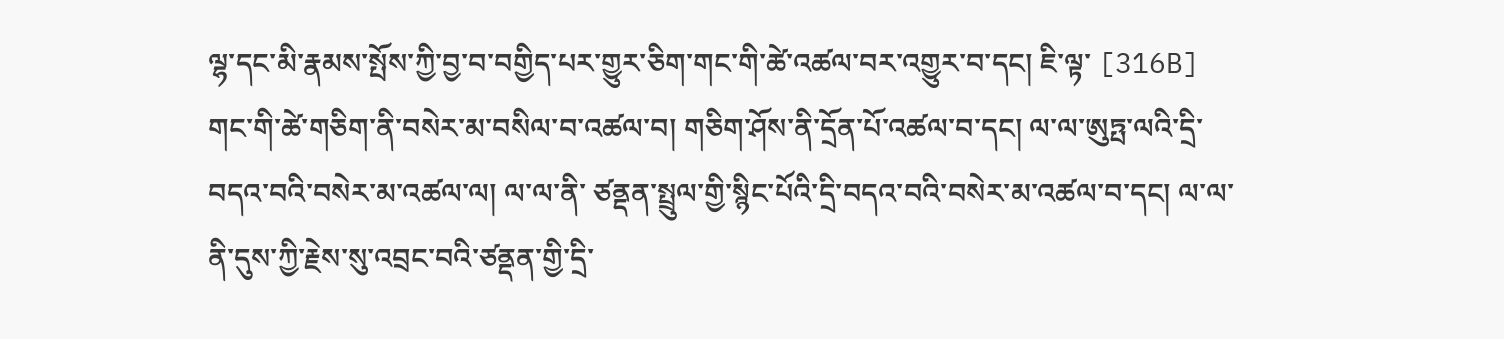ལྷ་དང་མི་རྣམས་སྤོས་ཀྱི་བྱ་བ་བགྱིད་པར་གྱུར་ཅིག་གང་གི་ཚེ་འཚལ་བར་འགྱུར་བ་དང། ཇི་ལྟ་ [316B] གང་གི་ཚེ་གཅིག་ནི་བསེར་མ་བསིལ་བ་འཚལ་བ། གཅིག་ཤོས་ནི་དྲོན་པོ་འཚལ་བ་དང། ལ་ལ་ཨུཏྤ་ལའི་དྲི་བདའ་བའི་བསེར་མ་འཚལ་ལ། ལ་ལ་ནི་ ཙནྡན་སྤྲུལ་གྱི་སྙིང་པོའི་དྲི་བདའ་བའི་བསེར་མ་འཚལ་བ་དང། ལ་ལ་ནི་དུས་ཀྱི་རྗེས་སུ་འབྲང་བའི་ཙནྡན་གྱི་དྲི་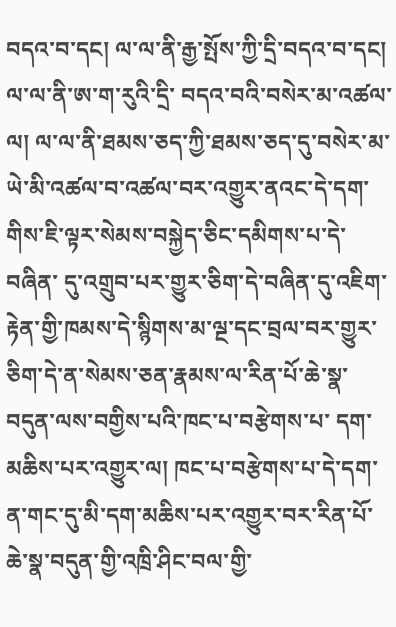བདའ་བ་དང། ལ་ལ་ནི་རྒྱ་སྤོས་ཀྱི་དྲི་བདའ་བ་དང། ལ་ལ་ནི་ཨ་ག་རུའི་དྲི་ བདའ་བའི་བསེར་མ་འཚལ་ལ། ལ་ལ་ནི་ཐམས་ཅད་ཀྱི་ཐམས་ཅད་དུ་བསེར་མ་ཡེ་མི་འཚལ་བ་འཚལ་བར་འགྱུར་ནའང་དེ་དག་གིས་ཇི་ལྟར་སེམས་བསྐྱེད་ཅིང་དམིགས་པ་དེ་བཞིན་ དུ་འགྲུབ་པར་གྱུར་ཅིག་དེ་བཞིན་དུ་འཇིག་རྟེན་གྱི་ཁམས་དེ་སྙིགས་མ་ལྔ་དང་བྲལ་བར་གྱུར་ཅིག་དེ་ན་སེམས་ཅན་རྣམས་ལ་རིན་པོ་ཆེ་སྣ་བདུན་ལས་བགྱིས་པའི་ཁང་པ་བརྩེགས་པ་ དག་མཆིས་པར་འགྱུར་ལ། ཁང་པ་བརྩེགས་པ་དེ་དག་ན་གང་དུ་མི་དག་མཆིས་པར་འགྱུར་བར་རིན་པོ་ཆེ་སྣ་བདུན་གྱི་འཁྲི་ཤིང་བལ་གྱི་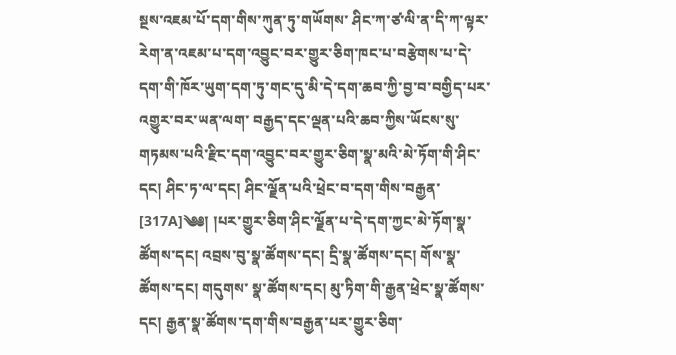སྔས་འཇམ་པོ་དག་གིས་ཀུན་ཏུ་གཡོགས་ ཤིང་ཀ་ཙ་ལི་ན་དི་ཀ་ལྟར་རེག་ན་འཇམ་པ་དག་འབྱུང་བར་གྱུར་ཅིག་ཁང་པ་བརྩེགས་པ་དེ་དག་གི་ཁོར་ཡུག་དག་ཏུ་གང་དུ་མི་དེ་དག་ཆབ་ཀྱི་བྱ་བ་བགྱིད་པར་འགྱུར་བར་ཡན་ལག་ བརྒྱད་དང་ལྡན་པའི་ཆབ་ཀྱིས་ཡོངས་སུ་གཏམས་པའི་རྫིང་དག་འབྱུང་བར་གྱུར་ཅིག་སྣ་མའི་མེ་ཏོག་གི་ཤིང་དང། ཤིང་ཏ་ལ་དང། ཤིང་ལྗོན་པའི་ཕྲེང་བ་དག་གིས་བརྒྱན་ [317A]༄༅། །པར་གྱུར་ཅིག་ཤིང་ལྗོན་པ་དེ་དག་ཀྱང་མེ་ཏོག་སྣ་ཚོགས་དང། འབྲས་བུ་སྣ་ཚོགས་དང། དྲི་སྣ་ཚོགས་དང། གོས་སྣ་ཚོགས་དང། གདུགས་ སྣ་ཚོགས་དང། མུ་ཏིག་གི་རྒྱན་ཕྲེང་སྣ་ཚོགས་དང། རྒྱན་སྣ་ཚོགས་དག་གིས་བརྒྱན་པར་གྱུར་ཅིག་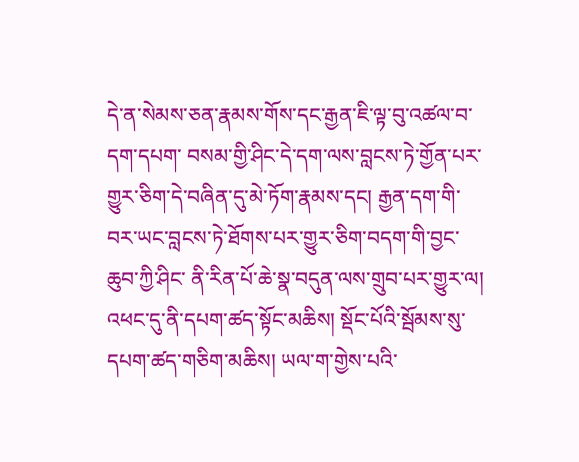དེ་ན་སེམས་ཅན་རྣམས་གོས་དང་རྒྱན་ཇི་ལྟ་བུ་འཚལ་བ་དག་དཔག་ བསམ་གྱི་ཤིང་དེ་དག་ལས་བླངས་ཏེ་གྱོན་པར་གྱུར་ཅིག་དེ་བཞིན་དུ་མེ་ཏོག་རྣམས་དང། རྒྱན་དག་གི་བར་ཡང་བླངས་ཏེ་ཐོགས་པར་གྱུར་ཅིག་བདག་གི་བྱང་ཆུབ་ཀྱི་ཤིང་ ནི་རིན་པོ་ཆེ་སྣ་བདུན་ལས་གྲུབ་པར་གྱུར་ལ། འཕང་དུ་ནི་དཔག་ཚད་སྟོང་མཆིས། སྡོང་པོའི་སྦོམས་སུ་དཔག་ཚད་གཅིག་མཆིས། ཡལ་ག་གྱེས་པའི་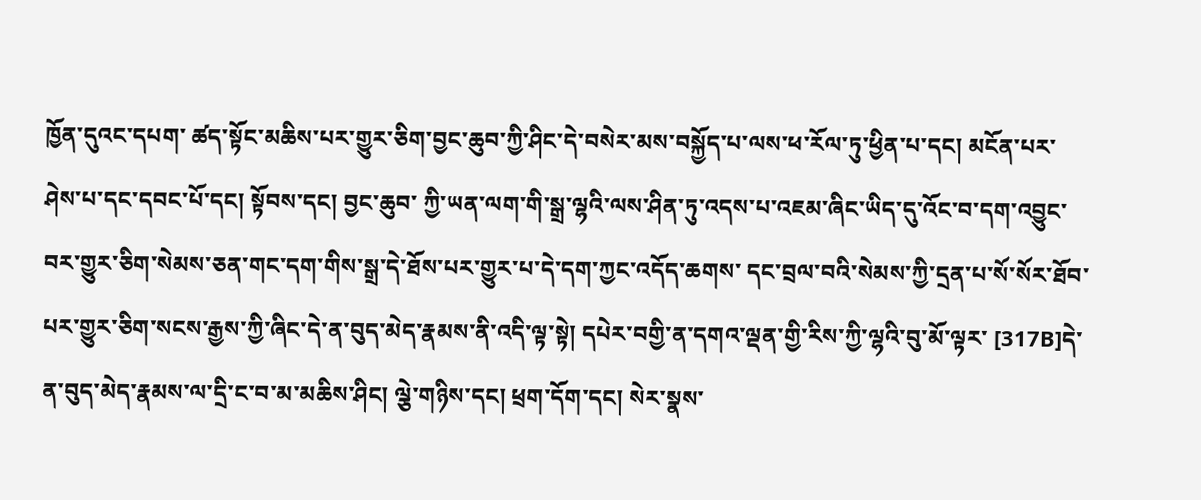ཁྱོན་དུའང་དཔག་ ཚད་སྟོང་མཆིས་པར་གྱུར་ཅིག་བྱང་ཆུབ་ཀྱི་ཤིང་དེ་བསེར་མས་བསྐྱོད་པ་ལས་ཕ་རོལ་ཏུ་ཕྱིན་པ་དང། མངོན་པར་ཤེས་པ་དང་དབང་པོ་དང། སྟོབས་དང། བྱང་ཆུབ་ ཀྱི་ཡན་ལག་གི་སྒྲ་ལྷའི་ལས་ཤིན་ཏུ་འདས་པ་འཇམ་ཞིང་ཡིད་དུ་འོང་བ་དག་འབྱུང་བར་གྱུར་ཅིག་སེམས་ཅན་གང་དག་གིས་སྒྲ་དེ་ཐོས་པར་གྱུར་པ་དེ་དག་ཀྱང་འདོད་ཆགས་ དང་བྲལ་བའི་སེམས་ཀྱི་དྲན་པ་སོ་སོར་ཐོབ་པར་གྱུར་ཅིག་སངས་རྒྱས་ཀྱི་ཞིང་དེ་ན་བུད་མེད་རྣམས་ནི་འདི་ལྟ་སྟེ། དཔེར་བགྱི་ན་དགའ་ལྡན་གྱི་རིས་ཀྱི་ལྷའི་བུ་མོ་ལྟར་ [317B]དེ་ན་བུད་མེད་རྣམས་ལ་དྲི་ང་བ་མ་མཆིས་ཤིང། ལྕེ་གཉིས་དང། ཕྲག་དོག་དང། སེར་སྣས་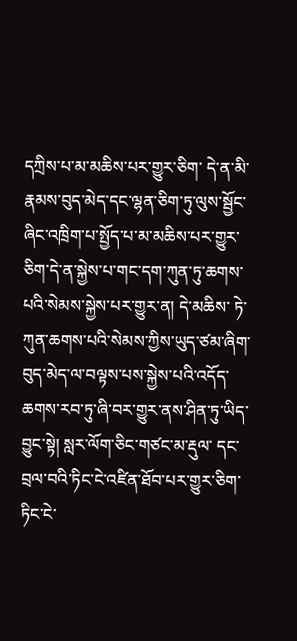དཀྲིས་པ་མ་མཆིས་པར་གྱུར་ཅིག་ དེ་ན་མི་རྣམས་བུད་མེད་དང་ལྷན་ཅིག་ཏུ་ལུས་སྦྱོང་ཞིང་འཁྲིག་པ་སྤྱོད་པ་མ་མཆིས་པར་གྱུར་ཅིག་དེ་ན་སྐྱེས་པ་གང་དག་ཀུན་ཏུ་ཆགས་པའི་སེམས་སྐྱེས་པར་གྱུར་ན། དེ་མཆིས་ ཏེ་ཀུན་ཆགས་པའི་སེམས་ཀྱིས་ཡུད་ཙམ་ཞིག་བུད་མེད་ལ་བལྟས་པས་སྐྱེས་པའི་འདོད་ཆགས་རབ་ཏུ་ཞི་བར་གྱུར་ནས་ཤིན་ཏུ་ཡིད་བྱུང་སྟེ། སླར་ལོག་ཅིང་གཙང་མ་རྡུལ་ དང་བྲལ་བའི་ཏིང་ངེ་འཛིན་ཐོབ་པར་གྱུར་ཅིག་ཏིང་ངེ་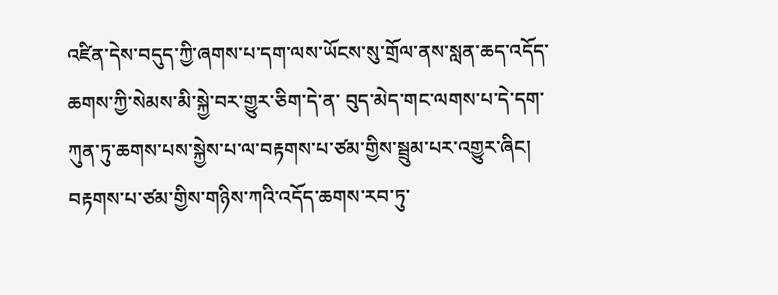འཛིན་དེས་བདུད་ཀྱི་ཞགས་པ་དག་ལས་ཡོངས་སུ་གྲོལ་ནས་སླན་ཆད་འདོད་ཆགས་ཀྱི་སེམས་མི་སྐྱེ་བར་གྱུར་ཅིག་དེ་ན་ བུད་མེད་གང་ལགས་པ་དེ་དག་ཀུན་ཏུ་ཆགས་པས་སྐྱེས་པ་ལ་བརྟགས་པ་ཙམ་གྱིས་སྦྲུམ་པར་འགྱུར་ཞིང། བརྟགས་པ་ཙམ་གྱིས་གཉིས་ཀའི་འདོད་ཆགས་རབ་ཏུ་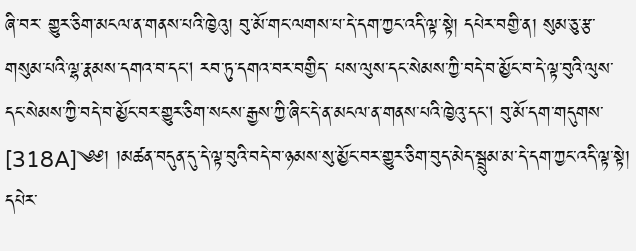ཞི་བར་ གྱུར་ཅིག་མངལ་ན་གནས་པའི་ཁྱེའུ། བུ་མོ་གང་ལགས་པ་དེ་དག་ཀྱང་འདི་ལྟ་སྟེ། དཔེར་བགྱི་ན། སུམ་ཅུ་རྩ་གསུམ་པའི་ལྷ་རྣམས་དགའ་བ་དང། རབ་ཏུ་དགའ་བར་བགྱིད་ པས་ལུས་དང་སེམས་ཀྱི་བདེ་བ་མྱོང་བ་དེ་ལྟ་བུའི་ལུས་དང་སེམས་ཀྱི་བདེ་བ་མྱོང་བར་གྱུར་ཅིག་སངས་རྒྱས་ཀྱི་ཞིང་དེ་ན་མངལ་ན་གནས་པའི་ཁྱེའུ་དང། བུ་མོ་དག་གདུགས་ [318A]༄༅། །མཚན་བདུན་དུ་དེ་ལྟ་བུའི་བདེ་བ་ཉམས་སུ་མྱོང་བར་གྱུར་ཅིག་བུད་མེད་སྦྲུམ་མ་དེ་དག་ཀྱང་འདི་ལྟ་སྟེ། དཔེར་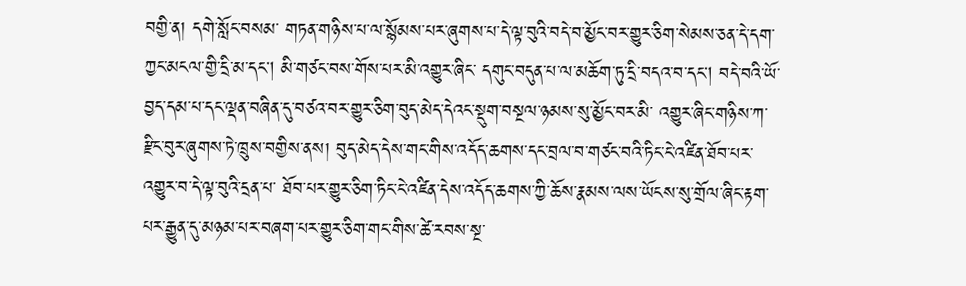བགྱི་ན། དགེ་སློང་བསམ་ གཏན་གཉིས་པ་ལ་སྙོམས་པར་ཞུགས་པ་དེ་ལྟ་བུའི་བདེ་བ་མྱོང་བར་གྱུར་ཅིག་སེམས་ཅན་དེ་དག་ཀྱང་མངལ་གྱི་དྲི་མ་དང། མི་གཙང་བས་གོས་པར་མི་འགྱུར་ཞིང་ དགུང་བདུན་པ་ལ་མཆོག་ཏུ་དྲི་བདའ་བ་དང། བདེ་བའི་ཡོ་བྱད་དམ་པ་དང་ལྡན་བཞིན་དུ་བཙའ་བར་གྱུར་ཅིག་བུད་མེད་དེའང་སྡུག་བསྔལ་ཉམས་སུ་མྱོང་བར་མི་ འགྱུར་ཞིང་གཉིས་ཀ་རྫིང་བུར་ཞུགས་ཏེ་ཁྲུས་བགྱིས་ནས། བུད་མེད་དེས་གང་གིས་འདོད་ཆགས་དང་བྲལ་བ་གཙང་བའི་ཏིང་ངེ་འཛིན་ཐོབ་པར་འགྱུར་བ་དེ་ལྟ་བུའི་དྲན་པ་ ཐོབ་པར་གྱུར་ཅིག་ཏིང་ངེ་འཛིན་དེས་འདོད་ཆགས་ཀྱི་ཆོས་རྣམས་ལས་ཡོངས་སུ་གྲོལ་ཞིང་རྟག་པར་རྒྱུན་དུ་མཉམ་པར་བཞག་པར་གྱུར་ཅིག་གང་གིས་ཚེ་རབས་སྔ་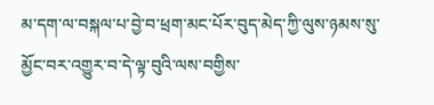མ་དག་ལ་བསྐལ་པ་བྱེ་བ་ཕྲག་མང་པོར་བུད་མེད་ཀྱི་ལུས་ཉམས་སུ་མྱོང་བར་འགྱུར་བ་དེ་ལྟ་བུའི་ལས་བགྱིས་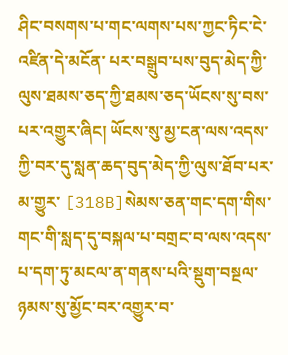ཤིང་བསགས་པ་གང་ལགས་པས་ཀྱང་ཏིང་ངེ་འཛིན་དེ་མངོན་ པར་བསྒྲུབ་པས་བུད་མེད་ཀྱི་ལུས་ཐམས་ཅད་ཀྱི་ཐམས་ཅད་ཡོངས་སུ་བས་པར་འགྱུར་ཞིང། ཡོངས་སུ་མྱ་ངན་ལས་འདས་ཀྱི་བར་དུ་སླན་ཆད་བུད་མེད་ཀྱི་ལུས་ཐོབ་པར་མ་གྱུར་ [318B]སེམས་ཅན་གང་དག་གིས་གང་གི་སླད་དུ་བསྐལ་པ་བགྲང་བ་ལས་འདས་པ་དག་ཏུ་མངལ་ན་གནས་པའི་སྡུག་བསྔལ་ཉམས་སུ་མྱོང་བར་འགྱུར་བ་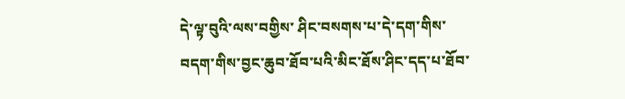དེ་ལྟ་བུའི་ལས་བགྱིས་ ཤིང་བསགས་པ་དེ་དག་གིས་བདག་གིས་བྱང་ཆུབ་ཐོབ་པའི་མིང་ཐོས་ཤིང་དད་པ་ཐོབ་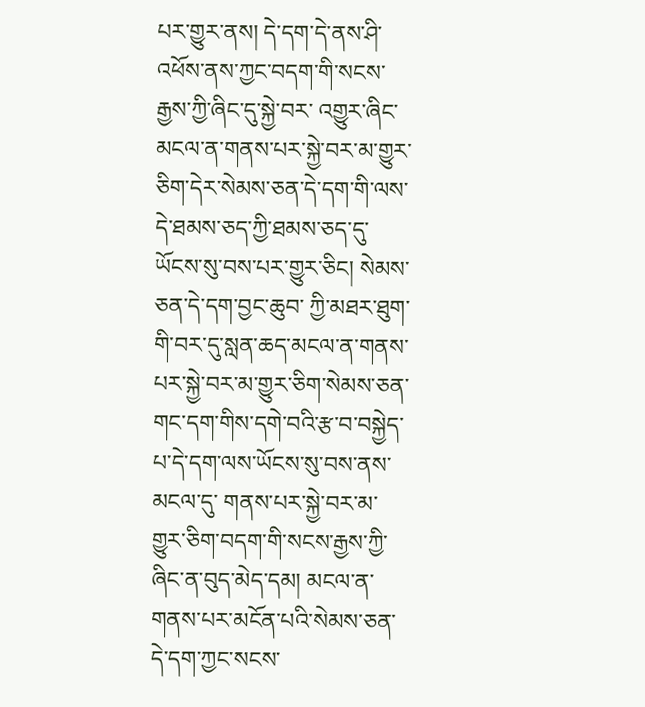པར་གྱུར་ནས། དེ་དག་དེ་ནས་ཤི་འཕོས་ནས་ཀྱང་བདག་གི་སངས་རྒྱས་ཀྱི་ཞིང་དུ་སྐྱེ་བར་ འགྱུར་ཞིང་མངལ་ན་གནས་པར་སྐྱེ་བར་མ་གྱུར་ཅིག་དེར་སེམས་ཅན་དེ་དག་གི་ལས་དེ་ཐམས་ཅད་ཀྱི་ཐམས་ཅད་དུ་ཡོངས་སུ་བས་པར་གྱུར་ཅིང། སེམས་ཅན་དེ་དག་བྱང་ཆུབ་ ཀྱི་མཐར་ཐུག་གི་བར་དུ་སླན་ཆད་མངལ་ན་གནས་པར་སྐྱེ་བར་མ་གྱུར་ཅིག་སེམས་ཅན་གང་དག་གིས་དགེ་བའི་རྩ་བ་བསྐྱེད་པ་དེ་དག་ལས་ཡོངས་སུ་བས་ནས་མངལ་དུ་ གནས་པར་སྐྱེ་བར་མ་གྱུར་ཅིག་བདག་གི་སངས་རྒྱས་ཀྱི་ཞིང་ན་བུད་མེད་དམ། མངལ་ན་གནས་པར་མངོན་པའི་སེམས་ཅན་དེ་དག་ཀྱང་སངས་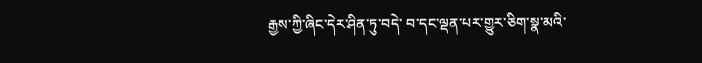རྒྱས་ཀྱི་ཞིང་དེར་ཤིན་ཏུ་བདེ་ བ་དང་ལྡན་པར་གྱུར་ཅིག་སྣ་མའི་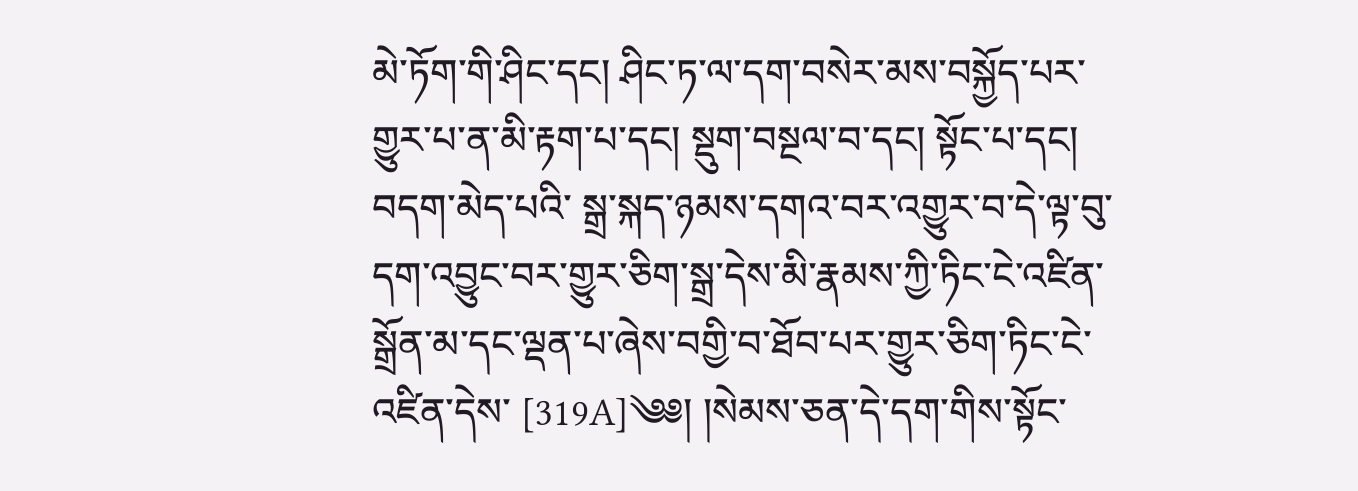མེ་ཏོག་གི་ཤིང་དང། ཤིང་ཏ་ལ་དག་བསེར་མས་བསྐྱོད་པར་གྱུར་པ་ན་མི་རྟག་པ་དང། སྡུག་བསྔལ་བ་དང། སྟོང་པ་དང། བདག་མེད་པའི་ སྒྲ་སྐད་ཉམས་དགའ་བར་འགྱུར་བ་དེ་ལྟ་བུ་དག་འབྱུང་བར་གྱུར་ཅིག་སྒྲ་དེས་མི་རྣམས་ཀྱི་ཏིང་ངེ་འཛིན་སྒྲོན་མ་དང་ལྡན་པ་ཞེས་བགྱི་བ་ཐོབ་པར་གྱུར་ཅིག་ཏིང་ངེ་འཛིན་དེས་ [319A]༄༅། །སེམས་ཅན་དེ་དག་གིས་སྟོང་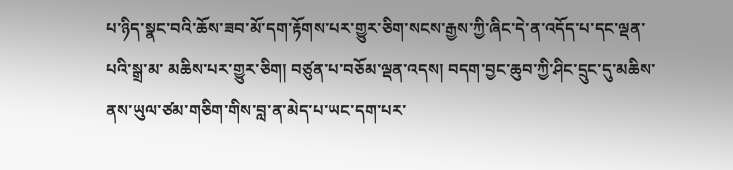པ་ཉིད་སྣང་བའི་ཆོས་ཟབ་མོ་དག་རྟོགས་པར་གྱུར་ཅིག་སངས་རྒྱས་ཀྱི་ཞིང་དེ་ན་འདོད་པ་དང་ལྡན་པའི་སྒྲ་མ་ མཆིས་པར་གྱུར་ཅིག། བཙུན་པ་བཅོམ་ལྡན་འདས། བདག་བྱང་ཆུབ་ཀྱི་ཤིང་དྲུང་དུ་མཆིས་ནས་ཡུལ་ཙམ་གཅིག་གིས་བླ་ན་མེད་པ་ཡང་དག་པར་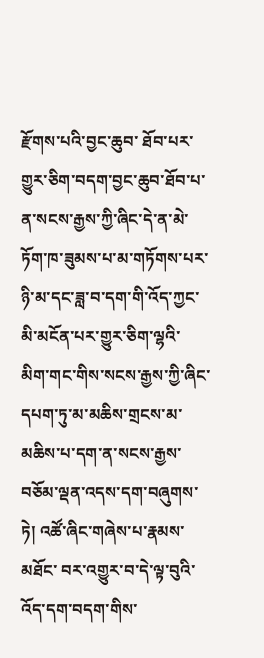རྫོགས་པའི་བྱང་ཆུབ་ ཐོབ་པར་གྱུར་ཅིག་བདག་བྱང་ཆུབ་ཐོབ་པ་ན་སངས་རྒྱས་ཀྱི་ཞིང་དེ་ན་མེ་ཏོག་ཁ་ཟུམས་པ་མ་གཏོགས་པར་ཉི་མ་དང་ཟླ་བ་དག་གི་འོད་ཀྱང་མི་མངོན་པར་གྱུར་ཅིག་ལྷའི་ མིག་གང་གིས་སངས་རྒྱས་ཀྱི་ཞིང་དཔག་ཏུ་མ་མཆིས་གྲངས་མ་མཆིས་པ་དག་ན་སངས་རྒྱས་བཅོམ་ལྡན་འདས་དག་བཞུགས་ཏེ། འཚོ་ཞིང་གཞེས་པ་རྣམས་མཐོང་ བར་འགྱུར་བ་དེ་ལྟ་བུའི་འོད་དག་བདག་གིས་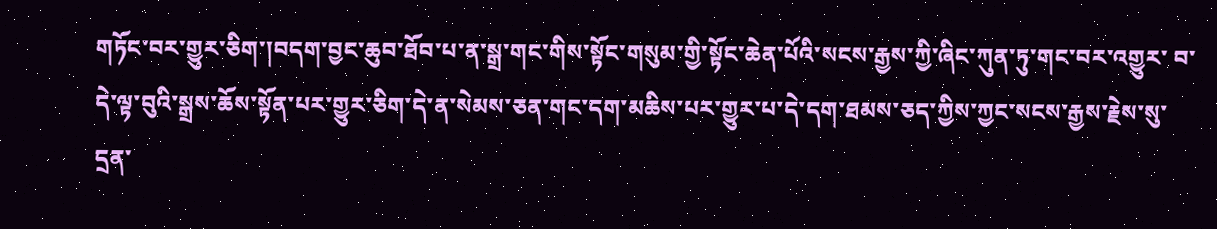གཏོང་བར་གྱུར་ཅིག་།བདག་བྱང་ཆུབ་ཐོབ་པ་ན་སྒྲ་གང་གིས་སྟོང་གསུམ་གྱི་སྟོང་ཆེན་པོའི་སངས་རྒྱས་ཀྱི་ཞིང་ཀུན་ཏུ་གང་བར་འགྱུར་ བ་དེ་ལྟ་བུའི་སྒྲས་ཆོས་སྟོན་པར་གྱུར་ཅིག་དེ་ན་སེམས་ཅན་གང་དག་མཆིས་པར་གྱུར་པ་དེ་དག་ཐམས་ཅད་ཀྱིས་ཀྱང་སངས་རྒྱས་རྗེས་སུ་དྲན་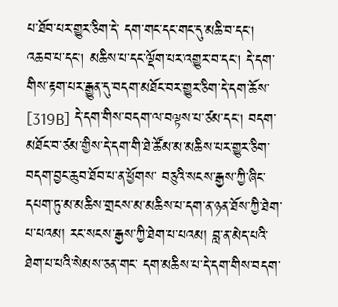པ་ཐོབ་པར་གྱུར་ཅིག་དེ་ དག་གང་དང་གང་དུ་མཆི་བ་དང། འཆབ་པ་དང། མཆིས་པ་དང་ལྡོག་པར་འགྱུར་བ་དང། དེ་དག་གིས་རྟག་པར་རྒྱུན་དུ་བདག་མཐོང་བར་གྱུར་ཅིག་དེ་དག་ཆོས་ [319B] དེ་དག་གིས་བདག་ལ་བལྟས་པ་ཙམ་དང། བདག་མཐོང་བ་ཙམ་གྱིས་དེ་དག་གི་ཐེ་ཚོམ་མ་མཆིས་པར་གྱུར་ཅིག་བདག་བྱང་ཆུབ་ཐོབ་པ་ན་ཕྱོགས་ བཅུའི་སངས་རྒྱས་ཀྱི་ཞིང་དཔག་ཏུ་མ་མཆིས་གྲངས་མ་མཆིས་པ་དག་ན་ཉན་ཐོས་ཀྱི་ཐེག་པ་པའམ། རང་སངས་རྒྱས་ཀྱི་ཐེག་པ་པའམ། བླ་ན་མེད་པའི་ཐེག་པ་པའི་སེམས་ཅན་གང་ དག་མཆིས་པ་དེ་དག་གིས་བདག་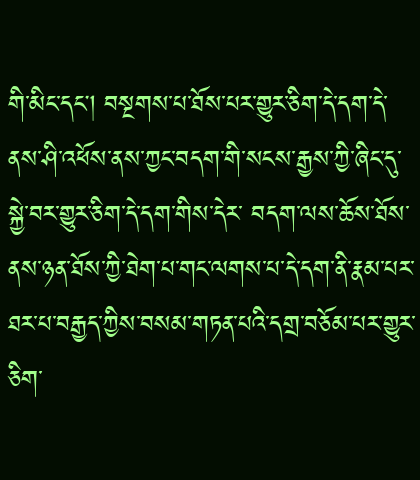གི་མིང་དང། བསྔགས་པ་ཐོས་པར་གྱུར་ཅིག་དེ་དག་དེ་ནས་ཤི་འཕོས་ནས་ཀྱང་བདག་གི་སངས་རྒྱས་ཀྱི་ཞིང་དུ་སྐྱེ་བར་གྱུར་ཅིག་དེ་དག་གིས་དེར་ བདག་ལས་ཆོས་ཐོས་ནས་ཉན་ཐོས་ཀྱི་ཐེག་པ་གང་ལགས་པ་དེ་དག་ནི་རྣམ་པར་ཐར་པ་བརྒྱད་ཀྱིས་བསམ་གཏན་པའི་དགྲ་བཅོམ་པར་གྱུར་ཅིག་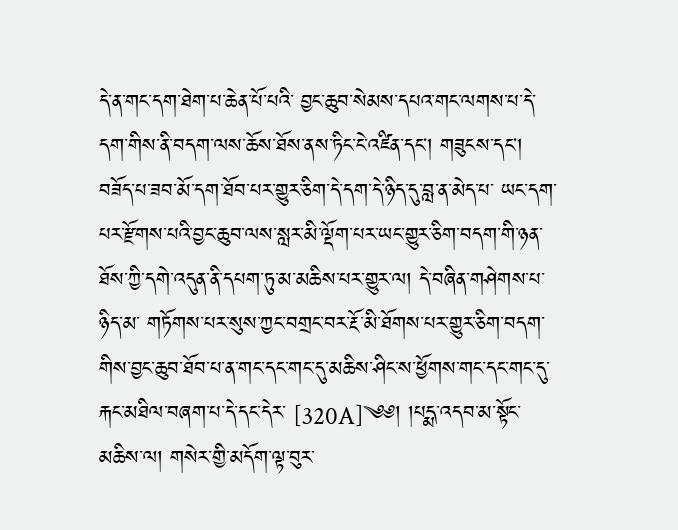དེ་ན་གང་དག་ཐེག་པ་ཆེན་པོ་པའི་ བྱང་ཆུབ་སེམས་དཔའ་གང་ལགས་པ་དེ་དག་གིས་ནི་བདག་ལས་ཆོས་ཐོས་ནས་ཏིང་ངེ་འཛིན་དང། གཟུངས་དང། བཟོད་པ་ཟབ་མོ་དག་ཐོབ་པར་གྱུར་ཅིག་དེ་དག་དེ་ཉིད་དུ་བླ་ན་མེད་པ་ ཡང་དག་པར་རྫོགས་པའི་བྱང་ཆུབ་ལས་སླར་མི་ལྡོག་པར་ཡང་གྱུར་ཅིག་བདག་གི་ཉན་ཐོས་ཀྱི་དགེ་འདུན་ནི་དཔག་ཏུ་མ་མཆིས་པར་གྱུར་ལ། དེ་བཞིན་གཤེགས་པ་ཉིད་མ་ གཏོགས་པར་སུས་ཀྱང་བགྲང་བར་རྔོ་མི་ཐོགས་པར་གྱུར་ཅིག་བདག་གིས་བྱང་ཆུབ་ཐོབ་པ་ན་གང་དང་གང་དུ་མཆིས་ཤིང་ས་ཕྱོགས་གང་དང་གང་དུ་རྐང་མཐིལ་བཞག་པ་དེ་དང་དེར་ [320A]༄༅། །པདྨ་འདབ་མ་སྟོང་མཆིས་ལ། གསེར་གྱི་མདོག་ལྟ་བུར་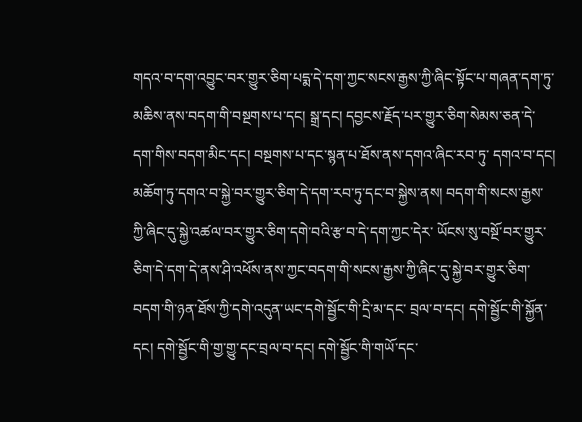གདའ་བ་དག་འབྱུང་བར་གྱུར་ཅིག་པདྨ་དེ་དག་ཀྱང་སངས་རྒྱས་ཀྱི་ཞིང་སྟོང་པ་གཞན་དག་ཏུ་ མཆིས་ནས་བདག་གི་བསྔགས་པ་དང། སྒྲ་དང། དབྱངས་རྗོད་པར་གྱུར་ཅིག་སེམས་ཅན་དེ་དག་གིས་བདག་མིང་དང། བསྔགས་པ་དང་སྙན་པ་ཐོས་ནས་དགའ་ཞིང་རབ་ཏུ་ དགའ་བ་དང། མཆོག་ཏུ་དགའ་བ་སྐྱེ་བར་གྱུར་ཅིག་དེ་དག་རབ་ཏུ་དང་བ་སྐྱེས་ནས། བདག་གི་སངས་རྒྱས་ཀྱི་ཞིང་དུ་སྐྱེ་འཚལ་བར་གྱུར་ཅིག་དགེ་བའི་རྩ་བ་དེ་དག་ཀྱང་དེར་ ཡོངས་སུ་བསྔོ་བར་གྱུར་ཅིག་དེ་དག་དེ་ནས་ཤི་འཕོས་ནས་ཀྱང་བདག་གི་སངས་རྒྱས་ཀྱི་ཞིང་དུ་སྐྱེ་བར་གྱུར་ཅིག་བདག་གི་ཉན་ཐོས་ཀྱི་དགེ་འདུན་ཡང་དགེ་སྦྱོང་གི་དྲི་མ་དང་ བྲལ་བ་དང། དགེ་སྦྱོང་གི་སྐྱོན་དང། དགེ་སྦྱོང་གི་གྱ་གྱུ་དང་བྲལ་བ་དང། དགེ་སྦྱོང་གི་གཡོ་དང་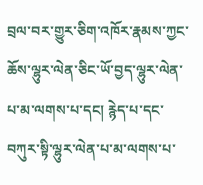བྲལ་བར་གྱུར་ཅིག་འཁོར་རྣམས་ཀྱང་ཆོས་ལྷུར་ལེན་ཅིང་ཡོ་བྱད་ལྷུར་ལེན་ པ་མ་ལགས་པ་དང། རྙེད་པ་དང་བཀུར་སྟི་ལྷུར་ལེན་པ་མ་ལགས་པ་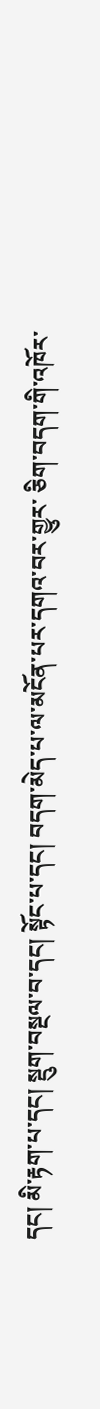དང། མི་རྟག་པ་དང། སྡུག་བསྔལ་བ་དང། སྟོང་པ་དང། བདག་མེད་པ་ལ་མངོན་པར་དགའ་བར་གྱུར་ ཅིག་བདག་གི་འཁོར་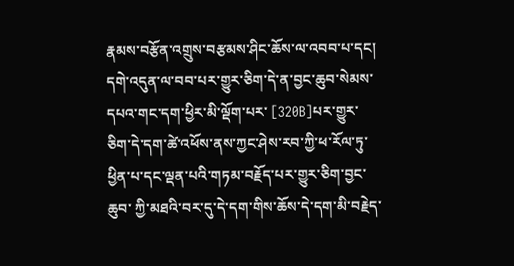རྣམས་བརྩོན་འགྲུས་བརྩམས་ཤིང་ཆོས་ལ་འབབ་པ་དང། དགེ་འདུན་ལ་བབ་པར་གྱུར་ཅིག་དེ་ན་བྱང་ཆུབ་སེམས་དཔའ་གང་དག་ཕྱིར་མི་ལྡོག་པར་ [320B]པར་གྱུར་ཅིག་དེ་དག་ཚེ་འཕོས་ནས་ཀྱང་ཤེས་རབ་ཀྱི་ཕ་རོལ་ཏུ་ཕྱིན་པ་དང་ལྡན་པའི་གཏམ་བརྗོད་པར་གྱུར་ཅིག་བྱང་ཆུབ་ ཀྱི་མཐའི་བར་དུ་དེ་དག་གིས་ཆོས་དེ་དག་མི་བརྗེད་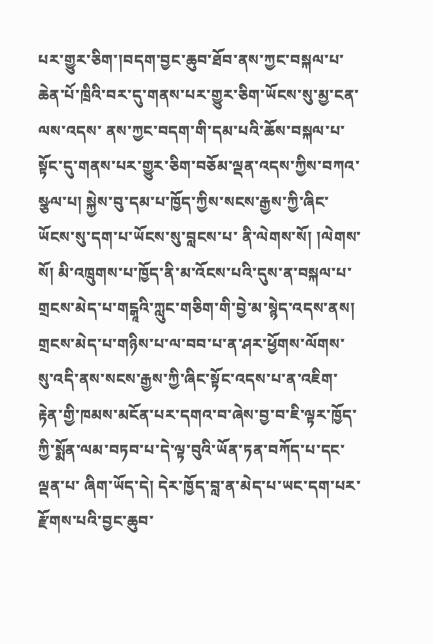པར་གྱུར་ཅིག་།བདག་བྱང་ཆུབ་ཐོབ་ནས་ཀྱང་བསྐལ་པ་ཆེན་པོ་ཁྲིའི་བར་དུ་གནས་པར་གྱུར་ཅིག་ཡོངས་སུ་མྱ་ངན་ལས་འདས་ ནས་ཀྱང་བདག་གི་དམ་པའི་ཆོས་བསྐལ་པ་སྟོང་དུ་གནས་པར་གྱུར་ཅིག་བཅོམ་ལྡན་འདས་ཀྱིས་བཀའ་སྩལ་པ། སྐྱེས་བུ་དམ་པ་ཁྱོད་ཀྱིས་སངས་རྒྱས་ཀྱི་ཞིང་ཡོངས་སུ་དག་པ་ཡོངས་སུ་བླངས་པ་ ནི་ལེགས་སོ། །ལེགས་སོ། མི་འཁྲུགས་པ་ཁྱོད་ནི་མ་འོངས་པའི་དུས་ན་བསྐལ་པ་གྲངས་མེད་པ་གངྒཱའི་ཀླུང་གཅིག་གི་བྱེ་མ་སྙེད་འདས་ནས། གྲངས་མེད་པ་གཉིས་པ་ལ་བབ་པ་ན་ཤར་ཕྱོགས་ལོགས་ སུ་འདི་ནས་སངས་རྒྱས་ཀྱི་ཞིང་སྟོང་འདས་པ་ན་འཇིག་རྟེན་གྱི་ཁམས་མངོན་པར་དགའ་བ་ཞེས་བྱ་བ་ཇི་ལྟར་ཁྱོད་ཀྱི་སྨོན་ལམ་བཏབ་པ་དེ་ལྟ་བུའི་ཡོན་ཏན་བཀོད་པ་དང་ལྡན་པ་ ཞིག་ཡོད་དེ། དེར་ཁྱོད་བླ་ན་མེད་པ་ཡང་དག་པར་རྫོགས་པའི་བྱང་ཆུབ་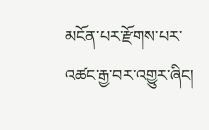མངོན་པར་རྫོགས་པར་འཚང་རྒྱ་བར་འགྱུར་ཞིང།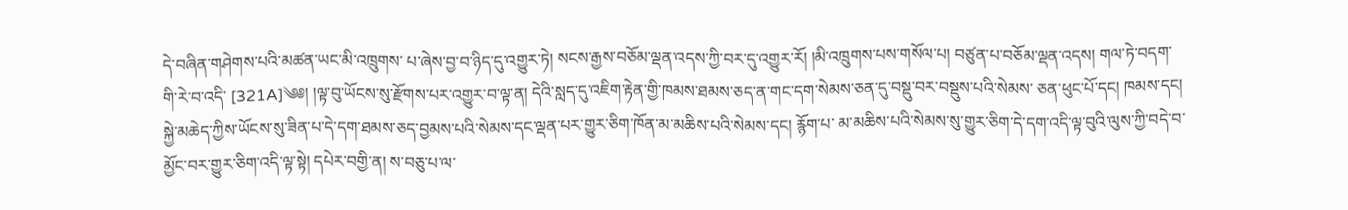དེ་བཞིན་གཤེགས་པའི་མཚན་ཡང་མི་འཁྲུགས་ པ་ཞེས་བྱ་བ་ཉིད་དུ་འགྱུར་ཏེ། སངས་རྒྱས་བཅོམ་ལྡན་འདས་ཀྱི་བར་དུ་འགྱུར་རོ། །མི་འཁྲུགས་པས་གསོལ་པ། བཙུན་པ་བཅོམ་ལྡན་འདས། གལ་ཏེ་བདག་གི་རེ་བ་འདི་ [321A]༄༅། །ལྟ་བུ་ཡོངས་སུ་རྫོགས་པར་འགྱུར་བ་ལྟ་ན། དེའི་སླད་དུ་འཇིག་རྟེན་གྱི་ཁམས་ཐམས་ཅད་ན་གང་དག་སེམས་ཅན་དུ་བསྡུ་བར་བསྡུས་པའི་སེམས་ ཅན་ཕུང་པོ་དང། ཁམས་དང། སྐྱེ་མཆེད་ཀྱིས་ཡོངས་སུ་ཟིན་པ་དེ་དག་ཐམས་ཅད་བྱམས་པའི་སེམས་དང་ལྡན་པར་གྱུར་ཅིག་ཁོན་མ་མཆིས་པའི་སེམས་དང། རྙོག་པ་ མ་མཆིས་པའི་སེམས་སུ་གྱུར་ཅིག་དེ་དག་འདི་ལྟ་བུའི་ལུས་ཀྱི་བདེ་བ་མྱོང་བར་གྱུར་ཅིག་འདི་ལྟ་སྟེ། དཔེར་བགྱི་ན། ས་བཅུ་པ་ལ་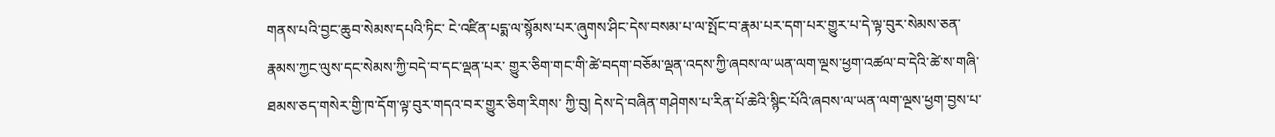གནས་པའི་བྱང་ཆུབ་སེམས་དཔའི་ཏིང་ ངེ་འཛིན་པདྨ་ལ་སྙོམས་པར་ཞུགས་ཤིང་དེས་བསམ་པ་ལ་སྤོང་བ་རྣམ་པར་དག་པར་གྱུར་པ་དེ་ལྟ་བུར་སེམས་ཅན་རྣམས་ཀྱང་ལུས་དང་སེམས་ཀྱི་བདེ་བ་དང་ལྡན་པར་ གྱུར་ཅིག་གང་གི་ཚེ་བདག་བཅོམ་ལྡན་འདས་ཀྱི་ཞབས་ལ་ཡན་ལག་ལྔས་ཕྱག་འཚལ་བ་དེའི་ཚེ་ས་གཞི་ཐམས་ཅད་གསེར་གྱི་ཁ་དོག་ལྟ་བུར་གདའ་བར་གྱུར་ཅིག་རིགས་ ཀྱི་བུ། དེས་དེ་བཞིན་གཤེགས་པ་རིན་པོ་ཆེའི་སྙིང་པོའི་ཞབས་ལ་ཡན་ལག་ལྔས་ཕྱག་བྱས་པ་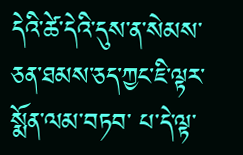དེའི་ཚེ་དེའི་དུས་ན་སེམས་ཅན་ཐམས་ཅད་ཀྱང་ཇི་ལྟར་སྨོན་ལམ་བཏབ་ པ་དེ་ལྟ་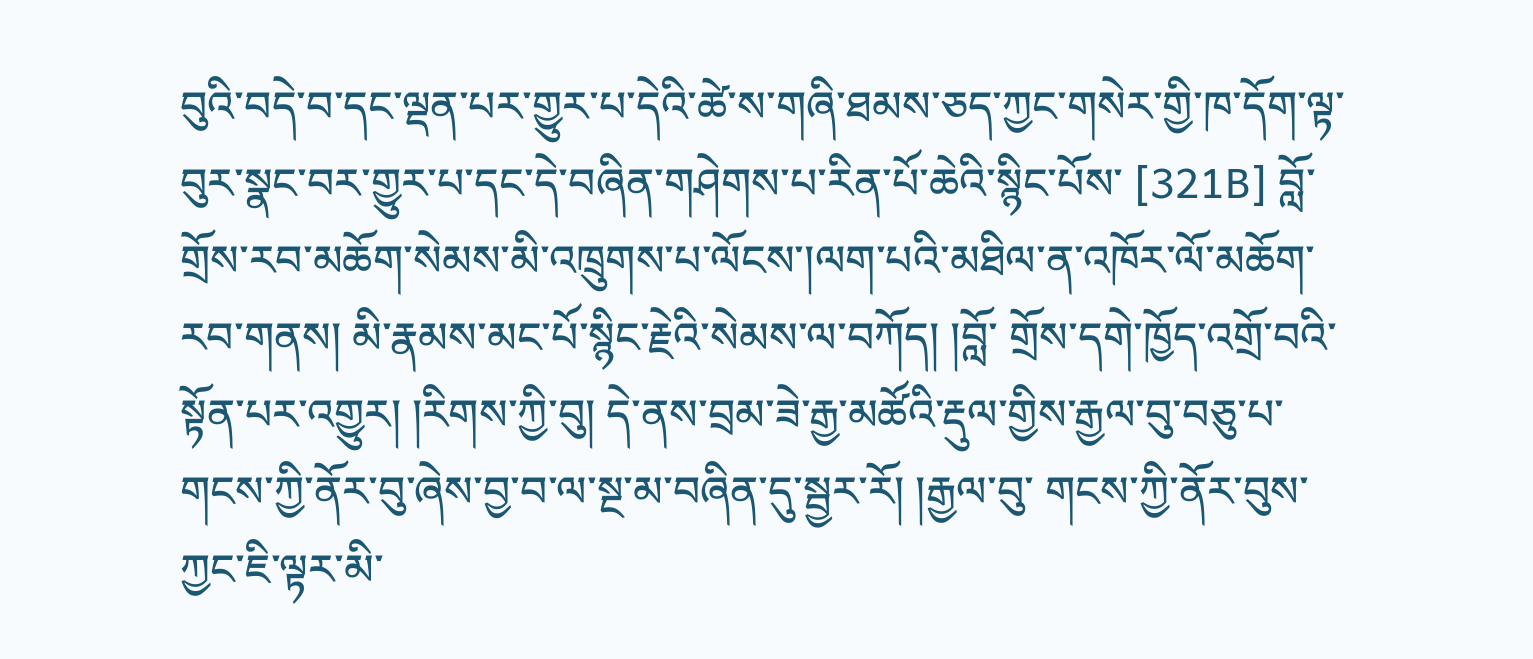བུའི་བདེ་བ་དང་ལྡན་པར་གྱུར་པ་དེའི་ཚེ་ས་གཞི་ཐམས་ཅད་ཀྱང་གསེར་གྱི་ཁ་དོག་ལྟ་བུར་སྣང་བར་གྱུར་པ་དང་དེ་བཞིན་གཤེགས་པ་རིན་པོ་ཆེའི་སྙིང་པོས་ [321B] བློ་གྲོས་རབ་མཆོག་སེམས་མི་འཁྲུགས་པ་ལོངས་།ལག་པའི་མཐིལ་ན་འཁོར་ལོ་མཆོག་རབ་གནས། མི་རྣམས་མང་པོ་སྙིང་རྗེའི་སེམས་ལ་བཀོད། །བློ་ གྲོས་དགེ་ཁྱོད་འགྲོ་བའི་སྟོན་པར་འགྱུར། །རིགས་ཀྱི་བུ། དེ་ནས་བྲམ་ཟེ་རྒྱ་མཚོའི་རྡུལ་གྱིས་རྒྱལ་བུ་བཅུ་པ་གངས་ཀྱི་ནོར་བུ་ཞེས་བྱ་བ་ལ་སྔ་མ་བཞིན་དུ་སྦྱར་རོ། །རྒྱལ་བུ་ གངས་ཀྱི་ནོར་བུས་ཀྱང་ཇི་ལྟར་མི་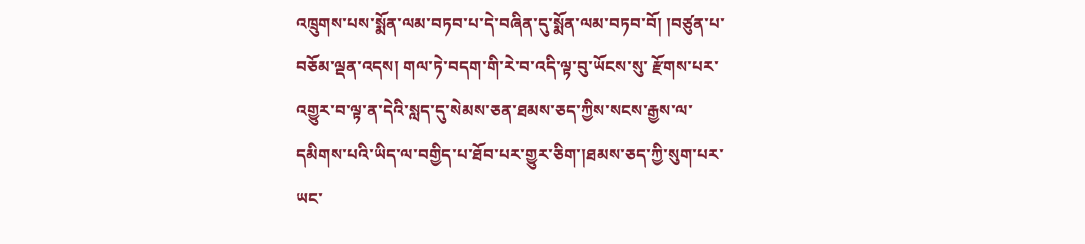འཁྲུགས་པས་སྨོན་ལམ་བཏབ་པ་དེ་བཞིན་དུ་སྨོན་ལམ་བཏབ་བོ། །བཙུན་པ་བཅོམ་ལྡན་འདས། གལ་ཏེ་བདག་གི་རེ་བ་འདི་ལྟ་བུ་ཡོངས་སུ་ རྫོགས་པར་འགྱུར་བ་ལྟ་ན་དེའི་སླད་དུ་སེམས་ཅན་ཐམས་ཅད་ཀྱིས་སངས་རྒྱས་ལ་དམིགས་པའི་ཡིད་ལ་བགྱིད་པ་ཐོབ་པར་གྱུར་ཅིག་།ཐམས་ཅད་ཀྱི་སུག་པར་ཡང་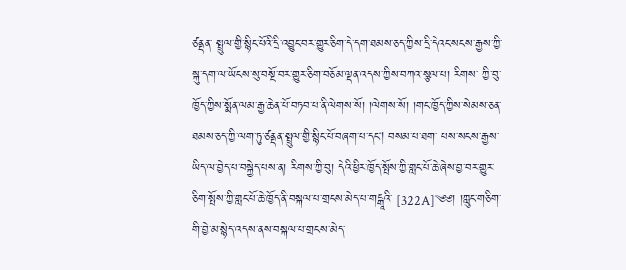ཙནྡན་ སྤྲུལ་གྱི་སྙིང་པོའི་དྲི་འབྱུང་བར་གྱུར་ཅིག་དེ་དག་ཐམས་ཅད་ཀྱིས་དྲི་དེའང་སངས་རྒྱས་ཀྱི་སྐུ་དག་ལ་ཡོངས་སུ་བསྔོ་བར་གྱུར་ཅིག་བཅོམ་ལྡན་འདས་ཀྱིས་བཀའ་སྩལ་པ། རིགས་ ཀྱི་བུ་ཁྱོད་ཀྱིས་སྨོན་ལམ་རྒྱ་ཆེན་པོ་བཏབ་པ་ནི་ལེགས་སོ། །ལེགས་སོ། །གང་ཁྱོད་ཀྱིས་སེམས་ཅན་ཐམས་ཅད་ཀྱི་ལག་ཏུ་ཙནྡན་སྤྲུལ་གྱི་སྙིང་པོ་བཞག་པ་དང། བསམ་པ་ཐག་ པས་སངས་རྒྱས་ཡིད་ལ་བྱེད་པ་བསྐྱེད་པས་ན། རིགས་ཀྱི་བུ། དེའི་ཕྱིར་ཁྱོད་སྤོས་ཀྱི་གླང་པོ་ཆེ་ཞེས་བྱ་བར་གྱུར་ཅིག་སྤོས་ཀྱི་གླང་པོ་ཆེ་ཁྱོད་ནི་བསྐལ་པ་གྲངས་མེད་པ་གངྒཱའི་ [322A]༄༅། །ཀླུང་གཅིག་གི་བྱེ་མ་སྙེད་འདས་ནས་བསྐལ་པ་གྲངས་མེད་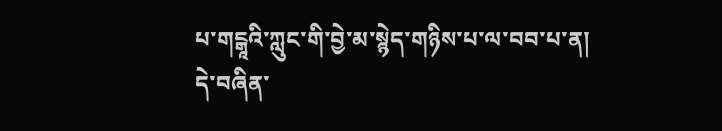པ་གངྒཱའི་ཀླུང་གི་བྱེ་མ་སྙེད་གཉིས་པ་ལ་བབ་པ་ན། དེ་བཞིན་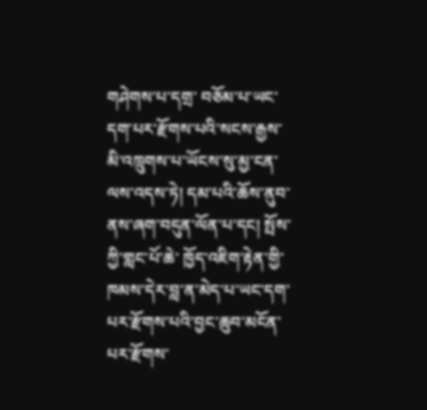གཤེགས་པ་དགྲ་ བཅོམ་པ་ཡང་དག་པར་རྫོགས་པའི་སངས་རྒྱས་མི་འཁྲུགས་པ་ཡོངས་སུ་མྱ་ངན་ལས་འདས་ཏེ། དམ་པའི་ཆོས་ནུབ་ནས་ཞག་བདུན་ལོན་པ་དང། སྤོས་ཀྱི་གླང་པོ་ཆེ་ ཁྱོད་འཇིག་རྟེན་གྱི་ཁམས་དེར་བླ་ན་མེད་པ་ཡང་དག་པར་རྫོགས་པའི་བྱང་ཆུབ་མངོན་པར་རྫོགས་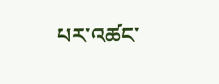པར་འཚང་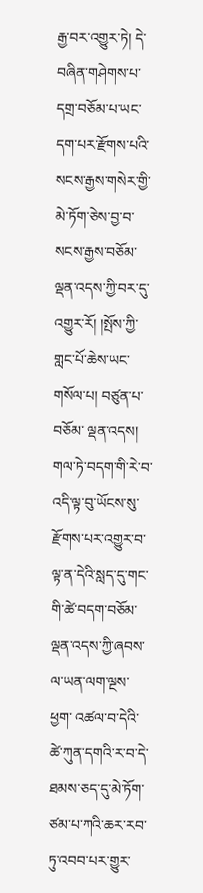རྒྱ་བར་འགྱུར་ཏེ། དེ་བཞིན་གཤེགས་པ་དགྲ་བཅོམ་པ་ཡང་ དག་པར་རྫོགས་པའི་སངས་རྒྱས་གསེར་གྱི་མེ་ཏོག་ཅེས་བྱ་བ་སངས་རྒྱས་བཅོམ་ལྡན་འདས་ཀྱི་བར་དུ་འགྱུར་རོ། །སྤོས་ཀྱི་གླང་པོ་ཆེས་ཡང་གསོལ་པ། བཙུན་པ་བཅོམ་ ལྡན་འདས། གལ་ཏེ་བདག་གི་རེ་བ་འདི་ལྟ་བུ་ཡོངས་སུ་རྫོགས་པར་འགྱུར་བ་ལྟ་ན་དེའི་སླད་དུ་གང་གི་ཚེ་བདག་བཅོམ་ལྡན་འདས་ཀྱི་ཞབས་ལ་ཡན་ལག་ལྔས་ཕྱག་ འཚལ་བ་དེའི་ཚེ་ཀུན་དགའི་ར་བ་དེ་ཐམས་ཅད་དུ་མེ་ཏོག་ཙམ་པ་ཀའི་ཆར་རབ་ཏུ་འབབ་པར་གྱུར་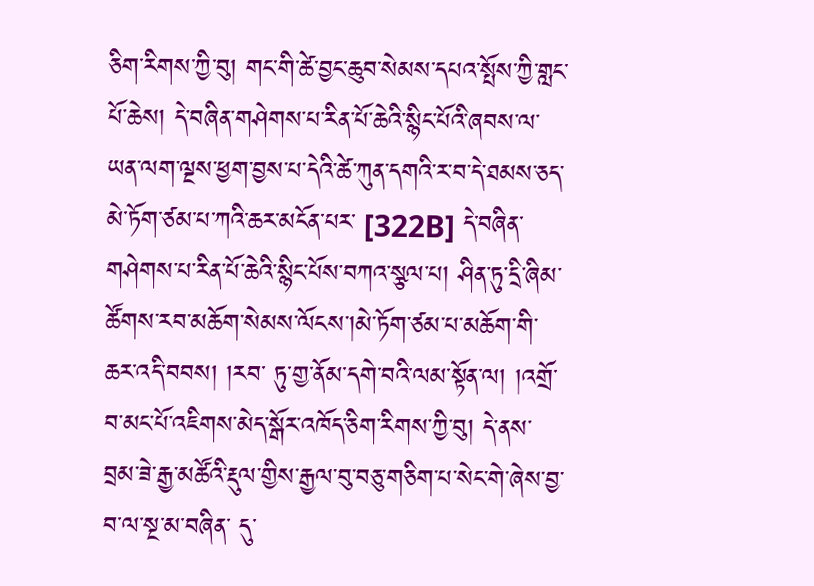ཅིག་རིགས་ཀྱི་བུ། གང་གི་ཚེ་བྱང་ཆུབ་སེམས་དཔའ་སྤོས་ཀྱི་གླང་ པོ་ཆེས། དེ་བཞིན་གཤེགས་པ་རིན་པོ་ཆེའི་སྙིང་པོའི་ཞབས་ལ་ཡན་ལག་ལྔས་ཕྱག་བྱས་པ་དེའི་ཚེ་ཀུན་དགའི་ར་བ་དེ་ཐམས་ཅད་མེ་ཏོག་ཙམ་པ་ཀའི་ཆར་མངོན་པར་ [322B] དེ་བཞིན་གཤེགས་པ་རིན་པོ་ཆེའི་སྙིང་པོས་བཀའ་སྩལ་པ། ཤིན་ཏུ་དྲི་ཞིམ་ཚོགས་རབ་མཆོག་སེམས་ལོངས་།མེ་ཏོག་ཙམ་པ་མཆོག་གི་ཆར་འདི་བབས། །རབ་ ཏུ་གྱ་ནོམ་དགེ་བའི་ལམ་སྟོན་ལ། །འགྲོ་བ་མང་པོ་འཇིགས་མེད་སྒོར་འཁོད་ཅིག་རིགས་ཀྱི་བུ། དེ་ནས་བྲམ་ཟེ་རྒྱ་མཚོའི་རྡུལ་གྱིས་རྒྱལ་བུ་བཅུ་གཅིག་པ་སེང་གེ་ཞེས་བྱ་བ་ལ་སྔ་མ་བཞིན་ དུ་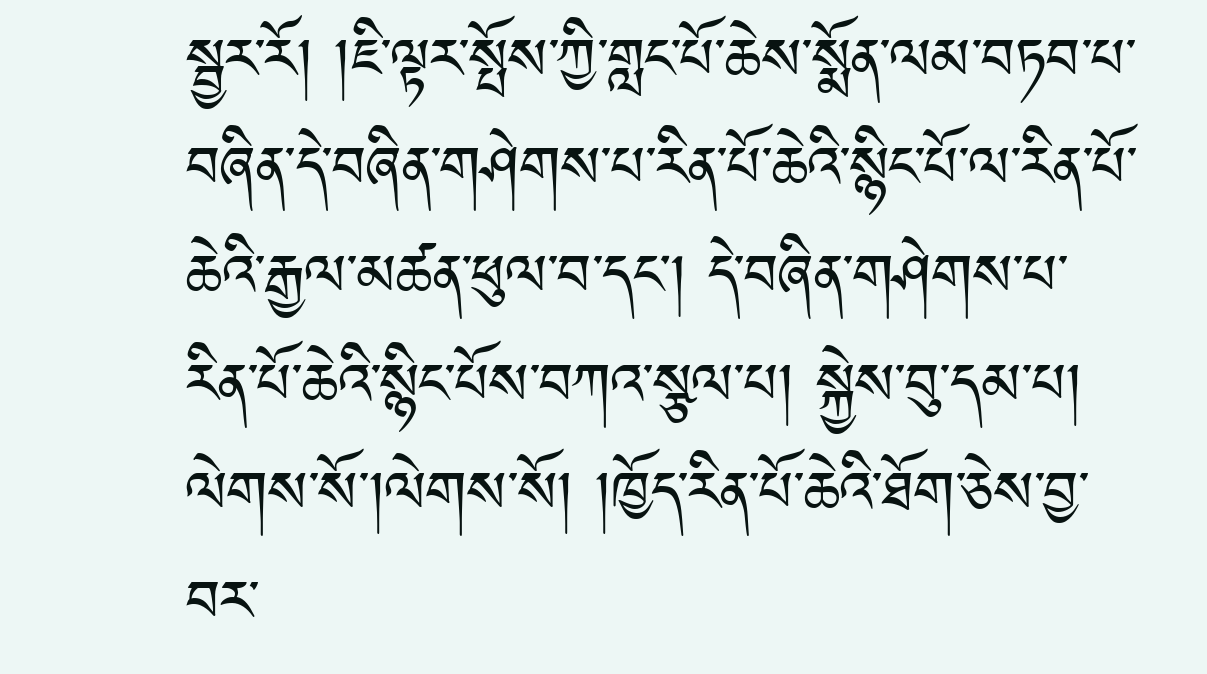སྦྱར་རོ། །ཇི་ལྟར་སྤོས་ཀྱི་གླང་པོ་ཆེས་སྨོན་ལམ་བཏབ་པ་བཞིན་དེ་བཞིན་གཤེགས་པ་རིན་པོ་ཆེའི་སྙིང་པོ་ལ་རིན་པོ་ཆེའི་རྒྱལ་མཚན་ཕུལ་བ་དང། དེ་བཞིན་གཤེགས་པ་ རིན་པོ་ཆེའི་སྙིང་པོས་བཀའ་སྩལ་པ། སྐྱེས་བུ་དམ་པ། ལེགས་སོ་།ལེགས་སོ། །ཁྱོད་རིན་པོ་ཆེའི་ཐོག་ཅེས་བྱ་བར་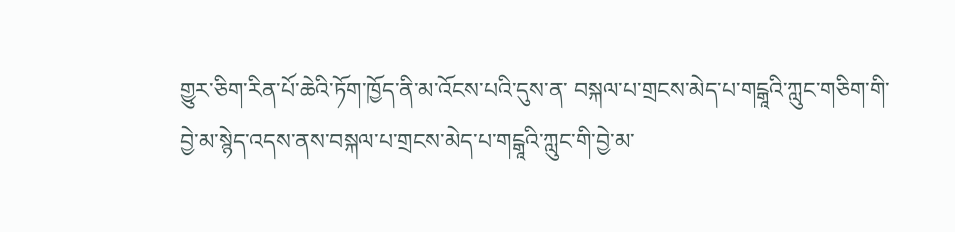གྱུར་ཅིག་རིན་པོ་ཆེའི་ཏོག་ཁྱོད་ནི་མ་འོངས་པའི་དུས་ན་ བསྐལ་པ་གྲངས་མེད་པ་གངྒཱའི་ཀླུང་གཅིག་གི་བྱེ་མ་སྙེད་འདས་ནས་བསྐལ་པ་གྲངས་མེད་པ་གངྒཱའི་ཀླུང་གི་བྱེ་མ་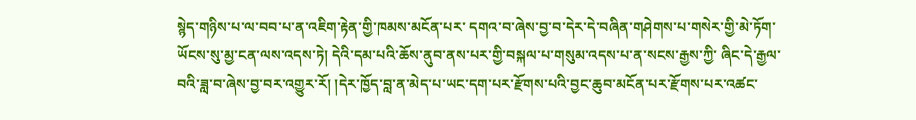སྙེད་གཉིས་པ་ལ་བབ་པ་ན་འཇིག་རྟེན་གྱི་ཁམས་མངོན་པར་ དགའ་བ་ཞེས་བྱ་བ་དེར་དེ་བཞིན་གཤེགས་པ་གསེར་གྱི་མེ་ཏོག་ཡོངས་སུ་མྱ་ངན་ལས་འདས་ཏེ། དེའི་དམ་པའི་ཆོས་ནུབ་ནས་པར་གྱི་བསྐལ་པ་གསུམ་འདས་པ་ན་སངས་རྒྱས་ཀྱི་ ཞིང་དེ་རྒྱལ་བའི་ཟླ་བ་ཞེས་བྱ་བར་འགྱུར་རོ། །དེར་ཁྱོད་བླ་ན་མེད་པ་ཡང་དག་པར་རྫོགས་པའི་བྱང་ཆུབ་མངོན་པར་རྫོགས་པར་འཚང་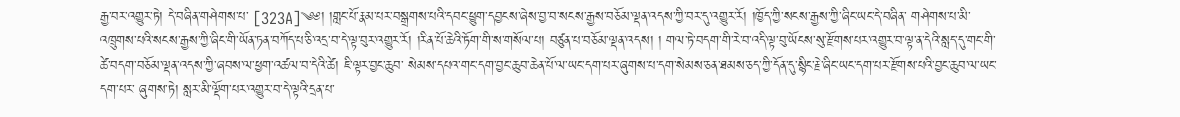རྒྱ་བར་འགྱུར་ཏེ། དེ་བཞིན་གཤེགས་པ་ [323A]༄༅། །གླང་པོ་རྣམ་པར་བསྒྲགས་པའི་དབང་ཕྱུག་དབྱངས་ཞེས་བྱ་བ་སངས་རྒྱས་བཅོམ་ལྡན་འདས་ཀྱི་བར་དུ་འགྱུར་རོ། །ཁྱོད་ཀྱི་སངས་རྒྱས་ཀྱི་ཞིང་ཡང་དེ་བཞིན་ གཤེགས་པ་མི་འཁྲུགས་པའི་སངས་རྒྱས་ཀྱི་ཞིང་གི་ཡོན་ཏན་བཀོད་པ་ཅི་འདྲ་བ་དེ་ལྟ་བུར་འགྱུར་རོ། །རིན་པོ་ཆེའི་ཏོག་གི་ས་གསོལ་པ། བཙུན་པ་བཅོམ་ལྡན་འདས། ། གལ་ཏེ་བདག་གི་རེ་བ་འདི་ལྟ་བུ་ཡོངས་སུ་རྫོགས་པར་འགྱུར་བ་ལྟ་ན་དེའི་སླད་དུ་གང་གི་ཚེ་བདག་བཅོམ་ལྡན་འདས་ཀྱི་ཞབས་ལ་ཕྱག་འཚལ་བ་དེའི་ཚེ། ཇི་ལྟར་བྱང་ཆུབ་ སེམས་དཔའ་གང་དག་བྱང་ཆུབ་ཆེན་པོ་ལ་ཡང་དག་པར་ཞུགས་པ་དག་སེམས་ཅན་ཐམས་ཅད་ཀྱི་དོན་དུ་སྙིང་རྗེ་ཞིང་ཡང་དག་པར་རྫོགས་པའི་བྱང་ཆུབ་ལ་ཡང་དག་པར་ ཞུགས་ཏེ། སླར་མི་ལྡོག་པར་འགྱུར་བ་དེ་ལྟའི་དྲན་པ་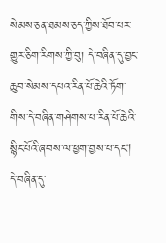སེམས་ཅན་ཐམས་ཅད་ཀྱིས་ཐོབ་པར་གྱུར་ཅིག་རིགས་ཀྱི་བུ། དེ་བཞིན་དུ་བྱང་ཆུབ་སེམས་དཔའ་རིན་པོ་ཆེའི་ཏོག་ གིས་དེ་བཞིན་གཤེགས་པ་རིན་པོ་ཆེའི་སྙིང་པོའི་ཞབས་ལ་ཕྱག་བྱས་པ་དང། དེ་བཞིན་དུ་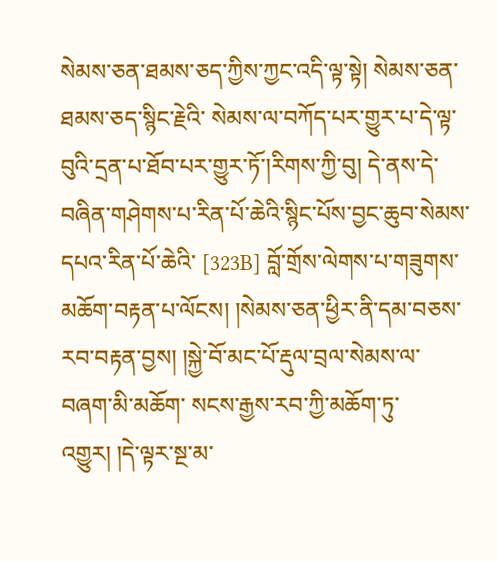སེམས་ཅན་ཐམས་ཅད་ཀྱིས་ཀྱང་འདི་ལྟ་སྟེ། སེམས་ཅན་ཐམས་ཅད་སྙིང་རྗེའི་ སེམས་ལ་བཀོད་པར་གྱུར་པ་དེ་ལྟ་བུའི་དྲན་པ་ཐོབ་པར་གྱུར་ཏོ་།རིགས་ཀྱི་བུ། དེ་ནས་དེ་བཞིན་གཤེགས་པ་རིན་པོ་ཆེའི་སྙིང་པོས་བྱང་ཆུབ་སེམས་དཔའ་རིན་པོ་ཆེའི་ [323B] བློ་གྲོས་ལེགས་པ་གཟུགས་མཆོག་བརྟན་པ་ལོངས། །སེམས་ཅན་ཕྱིར་ནི་དམ་བཅས་རབ་བརྟན་བྱས། །སྐྱེ་བོ་མང་པོ་རྡུལ་བྲལ་སེམས་ལ་བཞག་མི་མཆོག་ སངས་རྒྱས་རབ་ཀྱི་མཆོག་ཏུ་འགྱུར། །དེ་ལྟར་སྔ་མ་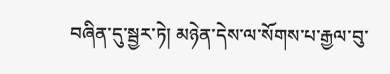བཞིན་དུ་སྦྱར་ཏེ། མཉེན་དེས་ལ་སོགས་པ་རྒྱལ་བུ་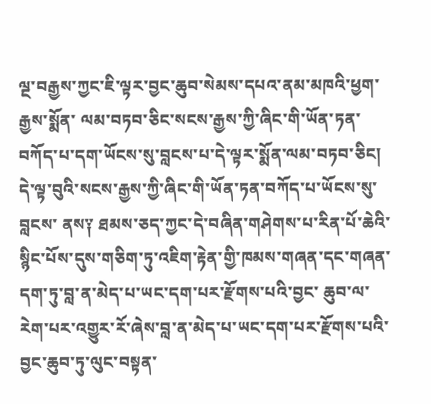ལྔ་བརྒྱས་ཀྱང་ཇི་ལྟར་བྱང་ཆུབ་སེམས་དཔའ་ནམ་མཁའི་ཕྱག་རྒྱས་སྨོན་ ལམ་བཏབ་ཅིང་སངས་རྒྱས་ཀྱི་ཞིང་གི་ཡོན་ཏན་བཀོད་པ་དག་ཡོངས་སུ་བླངས་པ་དེ་ལྟར་སྨོན་ལམ་བཏབ་ཅིང། དེ་ལྟ་བུའི་སངས་རྒྱས་ཀྱི་ཞིང་གི་ཡོན་ཏན་བཀོད་པ་ཡོངས་སུ་བླངས་ ནས༑ ཐམས་ཅད་ཀྱང་དེ་བཞིན་གཤེགས་པ་རིན་པོ་ཆེའི་སྙིང་པོས་དུས་གཅིག་ཏུ་འཇིག་རྟེན་གྱི་ཁམས་གཞན་དང་གཞན་དག་ཏུ་བླ་ན་མེད་པ་ཡང་དག་པར་རྫོགས་པའི་བྱང་ ཆུབ་ལ་རེག་པར་འགྱུར་རོ་ཞེས་བླ་ན་མེད་པ་ཡང་དག་པར་རྫོགས་པའི་བྱང་ཆུབ་ཏུ་ལུང་བསྟན་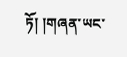ཏོ། །གཞན་ཡང་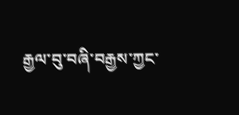རྒྱལ་བུ་བཞི་བརྒྱས་ཀྱང་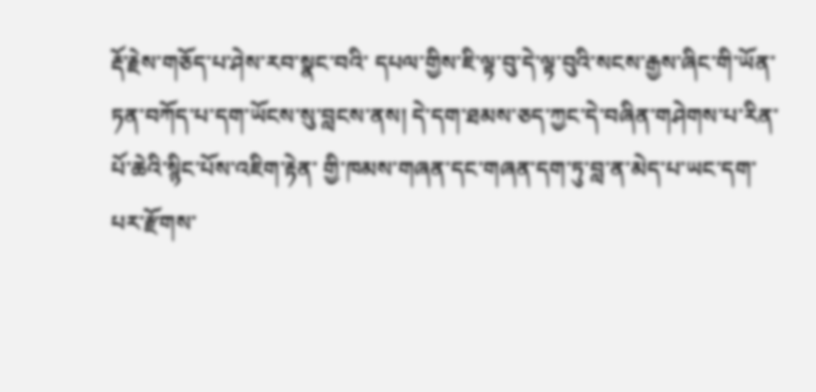རྡོ་རྗེས་གཅོད་པ་ཤེས་རབ་སྣང་བའི་ དཔལ་གྱིས་ཇི་ལྟ་བུ་དེ་ལྟ་བུའི་སངས་རྒྱས་ཞིང་གི་ཡོན་ཏན་བཀོད་པ་དག་ཡོངས་སུ་བླངས་ནས། དེ་དག་ཐམས་ཅད་ཀྱང་དེ་བཞིན་གཤེགས་པ་རིན་པོ་ཆེའི་སྙིང་པོས་འཇིག་རྟེན་ གྱི་ཁམས་གཞན་དང་གཞན་དག་ཏུ་བླ་ན་མེད་པ་ཡང་དག་པར་རྫོགས་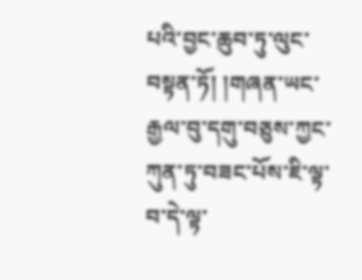པའི་བྱང་ཆུབ་ཏུ་ལུང་བསྟན་ཏོ། །གཞན་ཡང་རྒྱལ་བུ་དགུ་བཅུས་ཀྱང་ཀུན་ཏུ་བཟང་པོས་ཇི་ལྟ་བ་དེ་ལྟ་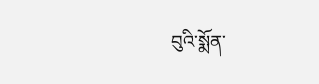བུའི་སྨོན་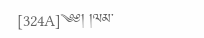[324A]༄༅། །ལམ་